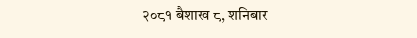२०८१ बैशाख ८, शनिबार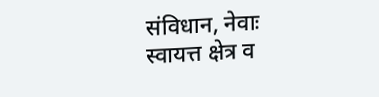संविधान, नेवाः स्वायत्त क्षेत्र व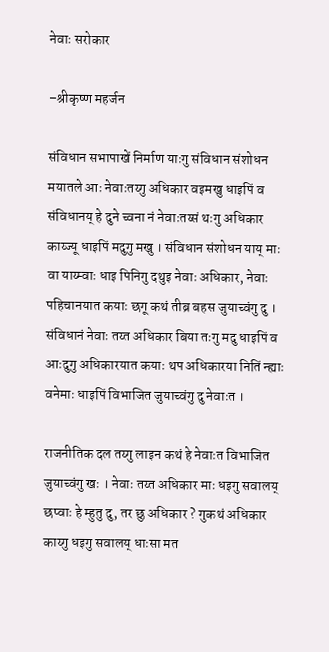नेवाः सरोकार

–श्रीकृष्ण महर्जन

संविधान सभापाखें निर्माण याःगु संविधान संशोधन मयातले आः नेवाःतय्गु अधिकार वइमखु धाइपिं व संविधानय् हे दुने च्वना नं नेवाःतय्सं थःगु अधिकार काय्ज्यू धाइपिं मदुगु मखु । संविधान संशोधन याय् माः वा याय्म्वाः धाइ पिनिगु दथुइ नेवाः अधिकार, नेवाः पहिचानयात कयाः छगू कथं तीब्र बहस जुयाच्वंगु दु । संविधानं नेवाः तय्त अधिकार बिया तःगु मदु धाइपिं व आःदुगु अधिकारयात कयाः थप अधिकारया नितिं न्ह्याः वनेमाः धाइपिं विभाजित जुयाच्वंगु दु नेवाःत ।

राजनीतिक दल तय्गु लाइन कथं हे नेवाःत विभाजित जुयाच्वंगु खः । नेवाः तय्त अधिकार माः धइगु सवालय् छप्वाः हे म्हुतु दु, तर छु अधिकार ? गुकथं अधिकार काय्गु धइगु सवालय् धाःसा मत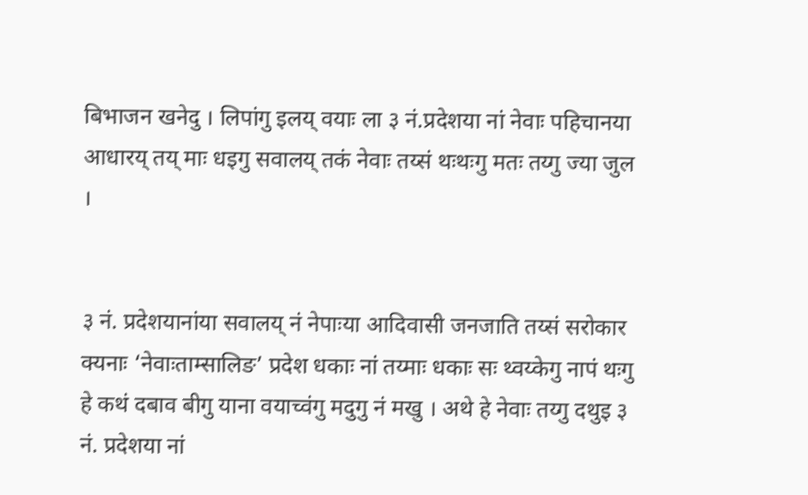बिभाजन खनेदु । लिपांगु इलय् वयाः ला ३ नं.प्रदेशया नां नेवाः पहिचानया आधारय् तय् माः धइगु सवालय् तकं नेवाः तय्सं थःथःगु मतः तय्गु ज्या जुल ।


३ नं. प्रदेशयानांया सवालय् नं नेपाःया आदिवासी जनजाति तय्सं सरोकार क्यनाः ‘नेवाःताम्सालिङ’ प्रदेश धकाः नां तय्माः धकाः सः थ्वय्केगु नापं थःगु हे कथं दबाव बीगु याना वयाच्वंगु मदुगु नं मखु । अथे हे नेवाः तय्गु दथुइ ३ नं. प्रदेशया नां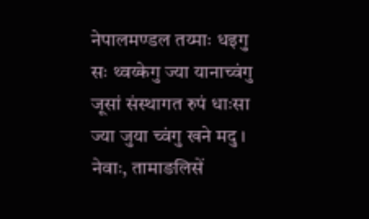नेपालमण्डल तय्माः धइगु सः थ्वय्केगु ज्या यानाच्वंगु जूसां संस्थागत रुपं धाःसा ज्या जुया च्वंगु खने मदु । नेवाः, तामाङलिसें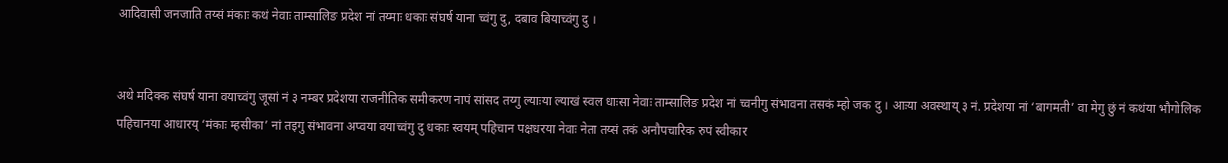आदिवासी जनजाति तय्सं मंकाः कथं नेवाः ताम्सालिङ प्रदेश नां तय्माः धकाः संघर्ष याना च्वंगु दु, दबाव बियाच्वंगु दु ।


अथे मदिक्क संघर्ष याना वयाच्वंगु जूसां नं ३ नम्बर प्रदेशया राजनीतिक समीकरण नापं सांसद तय्गु ल्याःया ल्याखं स्वल धाःसा नेवाः ताम्सालिङ प्रदेश नां च्वनीगु संभावना तसकं म्हो जक दु । आःया अवस्थाय् ३ नं. प्रदेशया नां ‘बागमती’ वा मेगु छुं नं कथंया भौगोलिक पहिचानया आधारय् ‘मंकाः म्हसीका’ नां तइगु संभावना अप्वया वयाच्वंगु दु धकाः स्वयम् पहिचान पक्षधरया नेवाः नेता तय्सं तकं अनौपचारिक रुपं स्वीकार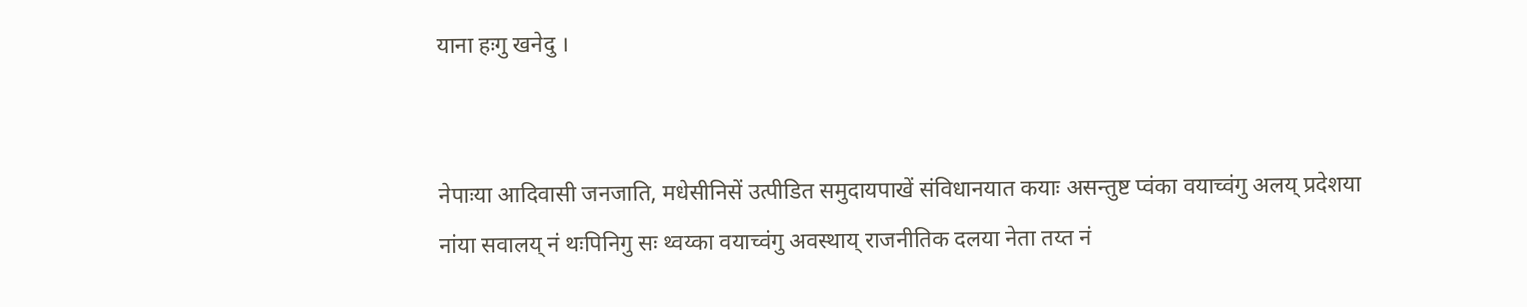याना हःगु खनेदु ।


नेपाःया आदिवासी जनजाति, मधेसीनिसें उत्पीडित समुदायपाखें संविधानयात कयाः असन्तुष्ट प्वंका वयाच्वंगु अलय् प्रदेशया नांया सवालय् नं थःपिनिगु सः थ्वय्का वयाच्वंगु अवस्थाय् राजनीतिक दलया नेता तय्त नं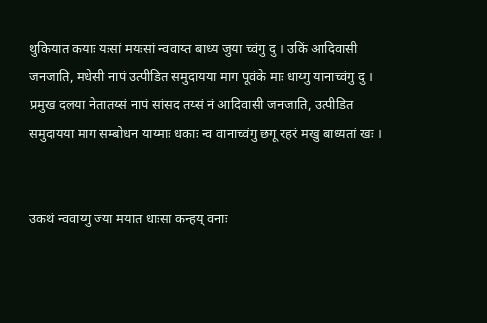थुकियात कयाः यःसां मयःसां न्ववाय्त बाध्य जुया च्वंगु दु । उकिं आदिवासी जनजाति, मधेसी नापं उत्पीडित समुदायया माग पूवंके माः धाय्गु यानाच्वंगु दु । प्रमुख दलया नेतातय्सं नापं सांसद तय्सं नं आदिवासी जनजाति, उत्पीडित समुदायया माग सम्बोधन याय्माः धकाः न्व वानाच्वंगु छगू रहरं मखु बाध्यतां खः ।


उकथं न्ववाय्गु ज्या मयात धाःसा कन्हय् वनाः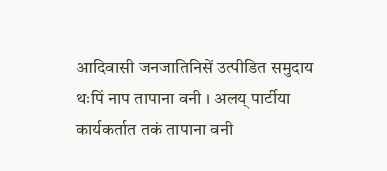आदिवासी जनजातिनिसें उत्पीडित समुदाय थःपिं नाप तापाना वनी । अलय् पार्टीया कार्यकर्तात तकं तापाना वनी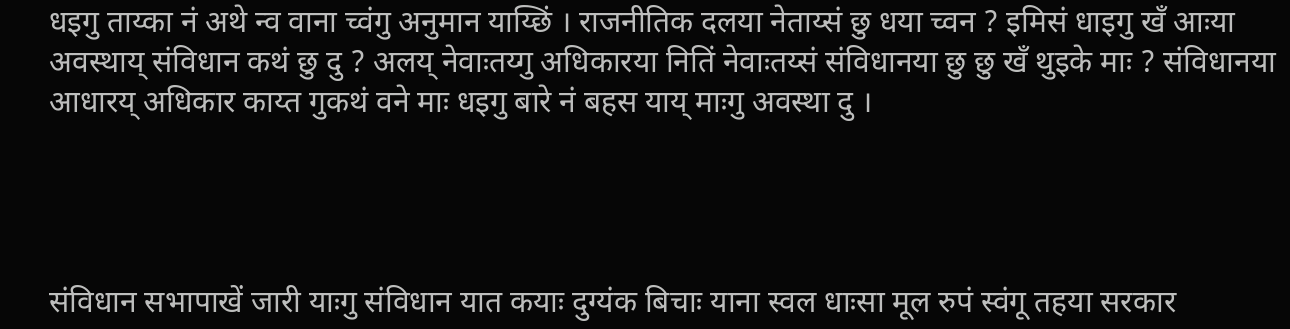धइगु ताय्का नं अथे न्व वाना च्वंगु अनुमान याय्छिं । राजनीतिक दलया नेताय्सं छु धया च्वन ? इमिसं धाइगु खँ आःया अवस्थाय् संविधान कथं छु दु ? अलय् नेवाःतय्गु अधिकारया नितिं नेवाःतय्सं संविधानया छु छु खँ थुइके माः ? संविधानया आधारय् अधिकार काय्त गुकथं वने माः धइगु बारे नं बहस याय् माःगु अवस्था दु ।




संविधान सभापाखें जारी याःगु संविधान यात कयाः दुग्यंक बिचाः याना स्वल धाःसा मूल रुपं स्वंगू तहया सरकार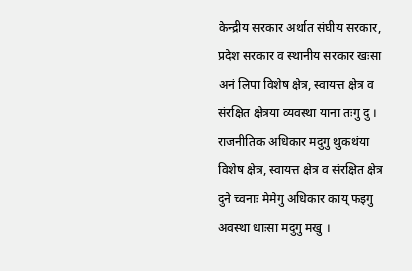केन्द्रीय सरकार अर्थात संघीय सरकार, प्रदेश सरकार व स्थानीय सरकार खःसा अनं लिपा विशेष क्षेत्र, स्वायत्त क्षेत्र व संरक्षित क्षेत्रया व्यवस्था याना तःगु दु । राजनीतिक अधिकार मदुगु थुकथंया विशेष क्षेत्र, स्वायत्त क्षेत्र व संरक्षित क्षेत्र दुने च्वनाः मेमेगु अधिकार काय् फइगु अवस्था धाःसा मदुगु मखु ।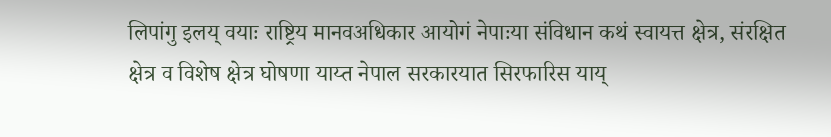लिपांगु इलय् वयाः राष्ट्रिय मानवअधिकार आयोगं नेपाःया संविधान कथं स्वायत्त क्षेत्र, संरक्षित क्षेत्र व विशेष क्षेत्र घोषणा याय्त नेपाल सरकारयात सिरफारिस याय्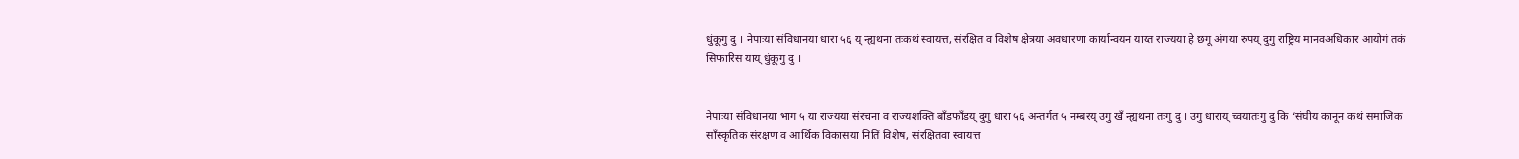धुंकूगु दु । नेपाःया संविधानया धारा ५६ य् न्ह्यथना तःकथं स्वायत्त, संरक्षित व विशेष क्षेत्रया अवधारणा कार्यान्वयन याय्त राज्यया हे छगू अंगया रुपय् दुगु राष्ट्रिय मानवअधिकार आयोगं तकं सिफारिस याय् धुंकूगु दु ।


नेपाःया संविधानया भाग ५ या राज्यया संरचना व राज्यशक्ति बाँडफाँडय् दुगु धारा ५६ अन्तर्गत ५ नम्बरय् उगु खँ न्ह्यथना तःगु दु । उगु धाराय् च्वयातःगु दु कि ‘संघीय कानून कथं समाजिक साँस्कृतिक संरक्षण व आर्थिक विकासया नितिं विशेष, संरक्षितवा स्वायत्त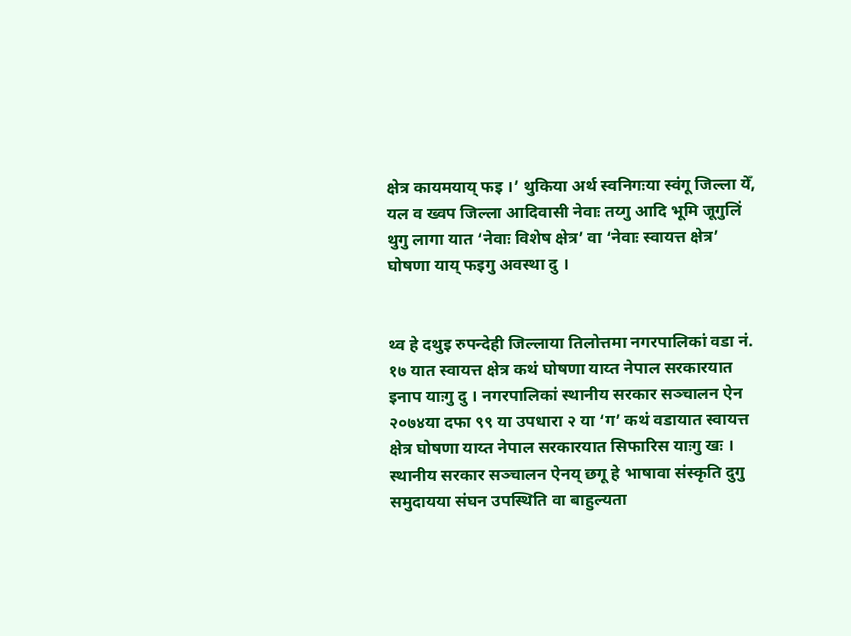क्षेत्र कायमयाय् फइ ।’ थुकिया अर्थ स्वनिगःया स्वंगू जिल्ला येँ, यल व ख्वप जिल्ला आदिवासी नेवाः तय्गु आदि भूमि जूगुलिं थुगु लागा यात ‘नेवाः विशेष क्षेत्र’ वा ‘नेवाः स्वायत्त क्षेत्र’ घोषणा याय् फइगु अवस्था दु ।


थ्व हे दथुइ रुपन्देही जिल्लाया तिलोत्तमा नगरपालिकां वडा नं. १७ यात स्वायत्त क्षेत्र कथं घोषणा याय्त नेपाल सरकारयात इनाप याःगु दु । नगरपालिकां स्थानीय सरकार सञ्चालन ऐन २०७४या दफा ९९ या उपधारा २ या ‘ग’ कथं वडायात स्वायत्त क्षेत्र घोषणा याय्त नेपाल सरकारयात सिफारिस याःगु खः । स्थानीय सरकार सञ्चालन ऐनय् छगू हे भाषावा संस्कृति दुगु समुदायया संघन उपस्थिति वा बाहुल्यता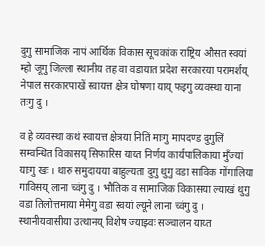दुगु सामाजिक नापं आर्थिक विकास सूचकांक राष्ट्रिय औसत स्वयां म्हो जूगु जिल्ला स्थानीय तह वा वडायात प्रदेश सरकारया परामर्शय् नेपाल सरकारपाखें स्वायत्त क्षेत्र घोषणा याय् फइगु व्यवस्था याना तःगु दु ।

व हे व्यवस्था कथं स्वायत्त क्षेत्रया नितिं माःगु मापदण्ड दुगुलिं सम्वन्धित विकासय् सिफारिस याय्त निर्णय कार्यपालिकाया मुँज्यां याःगु खः । थारु समुदायया बाहुल्यता दुगु थुगु वडा साविक गोंगालिया गाविसय् लाना च्वंगु दु । भौतिक व सामाजिक विकासया ल्याखं थुगु वडा तिलोत्तमाया मेमेगु वडा स्वयां ल्यूने लाना च्वंगु दु । स्थानीयवासीया उत्थानय् विशेष ज्याझ्वः सञ्चालन याय्त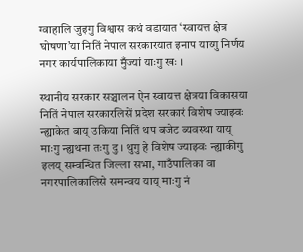ग्वाहालि जुइगु विश्वास कथं वडायात ‘स्वायत्त क्षेत्र घोषणा’या नितिं नेपाल सरकारयात इनाप याय्गु निर्णय नगर कार्यपालिकाया मुँज्यां याःगु खः ।

स्थानीय सरकार सञ्चालन ऐन स्वायत्त क्षेत्रया विकासया नितिं नेपाल सरकारलिसें प्रदेश सरकारं विशेष ज्याझ्वः न्ह्याकेत बाय् उकिया नितिं थप बजेट ब्यवस्था याय् माःगु न्ह्यथना तःगु दु । थुगु हे विशेष ज्याझ्वः न्ह्याकीगु इलय् सम्वन्धित जिल्ला सभा, गाउँपालिका वा नगरपालिकालिसे समन्वय याय् माःगु नं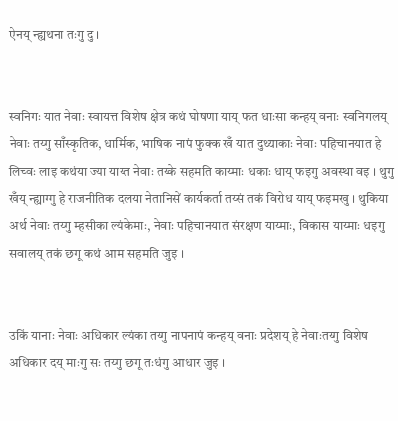ऐनय् न्ह्यथना तःगु दु ।


स्वनिगः यात नेवाः स्वायत्त विशेष क्षेत्र कथं घोषणा याय् फत धाःसा कन्हय् वनाः स्वनिगलय् नेवाः तय्गु साँस्कृतिक, धार्मिक, भाषिक नापं फुक्क खँ यात दुथ्याकाः नेवाः पहिचानयात हे लिच्वः लाइ कथंया ज्या याय्त नेवाः तय्के सहमति काय्माः धकाः धाय् फइगु अवस्था वइ । थुगु खँय् न्ह्याग्गु हे राजनीतिक दलया नेतानिसें कार्यकर्ता तय्सं तकं विरोध याय् फइमखु । थुकिया अर्थ नेवाः तय्गु म्हसीका ल्यंकेमाः, नेवाः पहिचानयात संरक्षण याय्माः, विकास याय्माः धइगु सवालय् तकं छगू कथं आम सहमति जुइ ।


उकिं यानाः नेवाः अधिकार ल्यंका तय्गु नापनापं कन्हय् वनाः प्रदेशय् हे नेवाःतय्गु विशेष अधिकार दय् माःगु सः तय्गु छगू तःधंगु आधार जुइ ।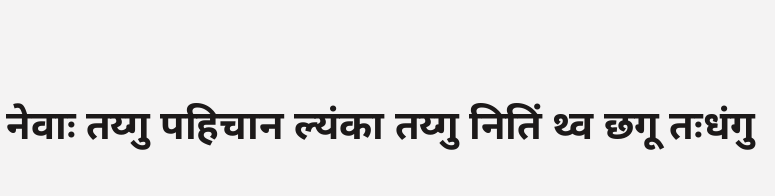नेवाः तय्गु पहिचान ल्यंका तय्गु नितिं थ्व छगू तःधंगु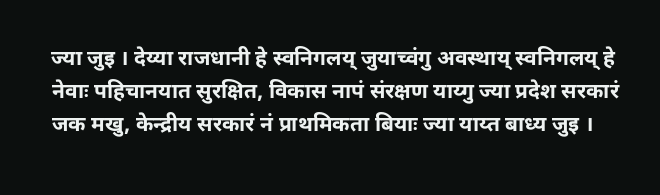ज्या जुइ । देय्या राजधानी हे स्वनिगलय् जुयाच्वंगु अवस्थाय् स्वनिगलय् हे नेवाः पहिचानयात सुरक्षित, विकास नापं संरक्षण याय्गु ज्या प्रदेश सरकारं जक मखु, केन्द्रीय सरकारं नं प्राथमिकता बियाः ज्या याय्त बाध्य जुइ ।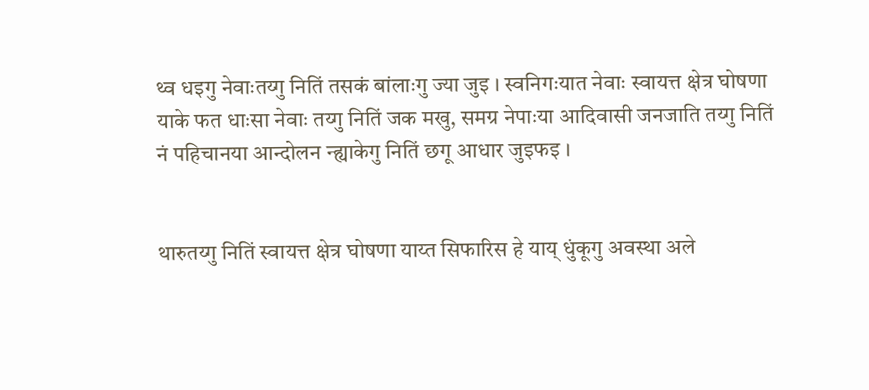थ्व धइगु नेवाःतय्गु नितिं तसकं बांलाःगु ज्या जुइ । स्वनिगःयात नेवाः स्वायत्त क्षेत्र घोषणा याके फत धाःसा नेवाः तय्गु नितिं जक मखु, समग्र नेपाःया आदिवासी जनजाति तय्गु नितिं नं पहिचानया आन्दोलन न्ह्याकेगु नितिं छगू आधार जुइफइ ।


थारुतय्गु नितिं स्वायत्त क्षेत्र घोषणा याय्त सिफारिस हे याय् धुंकूगु अवस्था अले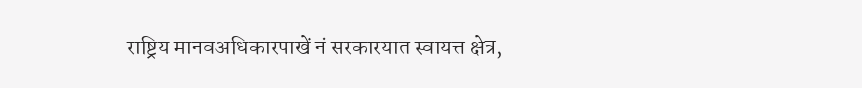राष्ट्रिय मानवअधिकारपाखें नं सरकारयात स्वायत्त क्षेत्र,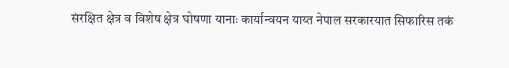संरक्षित क्षेत्र व विशेष क्षेत्र घोषणा यानाः कार्यान्वयन याय्त नेपाल सरकारयात सिफारिस तकं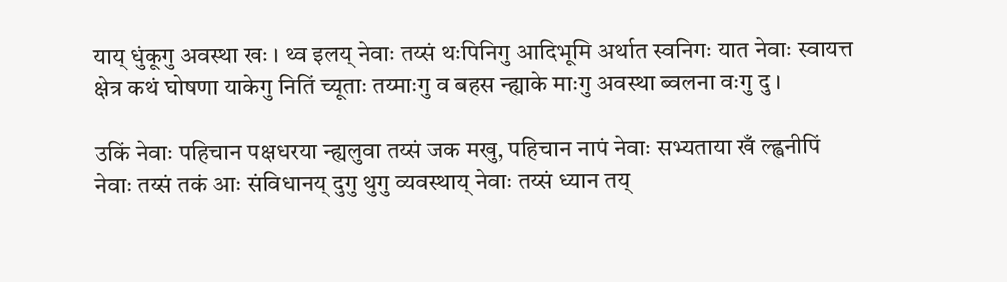याय् धुंकूगु अवस्था खः । थ्व इलय् नेवाः तय्सं थःपिनिगु आदिभूमि अर्थात स्वनिगः यात नेवाः स्वायत्त क्षेत्र कथं घोषणा याकेगु नितिं च्यूताः तय्माःगु व बहस न्ह्याके माःगु अवस्था ब्वलना वःगु दु ।

उकिं नेवाः पहिचान पक्षधरया न्ह्यलुवा तय्सं जक मखु, पहिचान नापं नेवाः सभ्यताया खँ ल्ह्वनीपिं नेवाः तय्सं तकं आः संविधानय् दुगु थुगु व्यवस्थाय् नेवाः तय्सं ध्यान तय्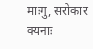माःगु, सरोकार क्यनाः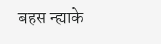बहस न्ह्याके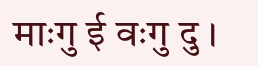माःगु ई वःगु दु ।